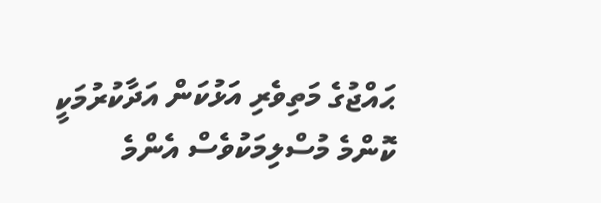ޙައްޖުގެ މަތިވެރި އަޅުކަން އަދާކުރުމަކީ ކޮންމެ މުސްލިމަކުވެސް އެންމެ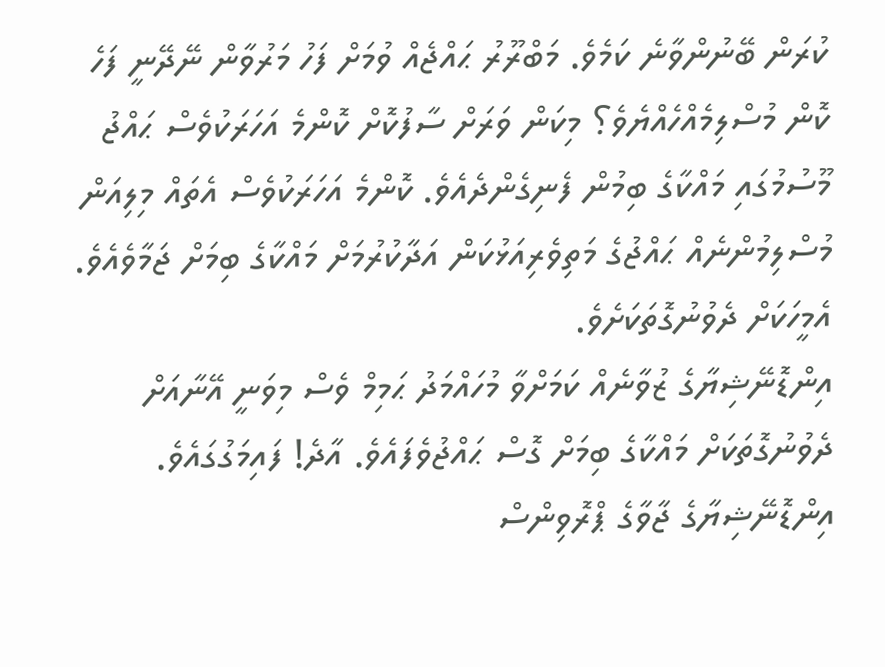ކުރަން ބޭނުންވާނެ ކަމެވެ. މަބްރޫރު ޙައްޖެއް ވުމަށް ފަހު މަރުވާން ނޭދޭނީ ފަހެ ކޮން މުސްލިމެއްހެއްޔެވެ؟ މިކަން ވަރަށް ސާފުކޮށް ކޮންމެ އަހަރަކުވެސް ޙައްޖު މޫސުމުގައި މައްކާގެ ބިމުން ފެނިގެންދެއެވެ. ކޮންމެ އަހަރަކުވެސް އެތައް މިލިއަން މުސްލިމުންނެއް ޙައްޖުގެ މަތިވެރިއަޅުކަން އަދާކުރުމަށް މައްކާގެ ބިމަށް ޖަމާވެއެވެ. އެމީހަކަށް ދެވުނުގޮތަކަށެވެ.
އިންޑޮނޭޝިޔާގެ ޒުވާނެއް ކަމަށްވާ މުހައްމަދު ޙަމިމް ވެސް މިވަނީ އޭނާއަށް ދެވުނުގޮތަކަށް މައްކާގެ ބިމަށް ގޮސް ޙައްޖުވެފައެވެ. އާދެ! ފައިމަގުގައެވެ. އިންޑޮނޭޝިޔާގެ ޖާވާގެ ޕްރޮވިންސް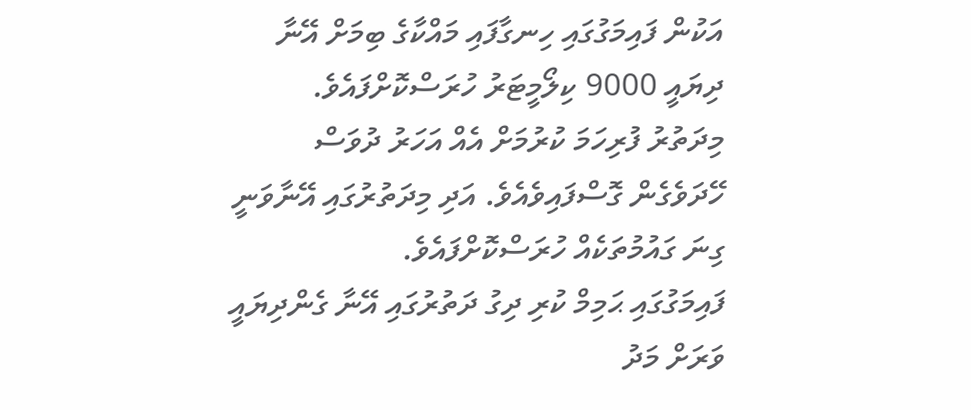އަކުން ފައިމަގުގައި ހިނގާފައި މައްކާގެ ބިމަށް އޭނާ ދިޔައީ 9000 ކިލޯމީޓަރު ހުރަސްކޮށްފައެވެ.
މިދަތުރު ފުރިހަމަ ކުރުމަށް އެއް އަހަރު ދުވަސް ހޭދަވެގެން ގޮސްފައިވެއެވެ. އަދި މިދަތުރުގައި އޭނާވަނީ ގިނަ ގައުމުތަކެއް ހުރަސްކޮށްފައެވެ.
ފައިމަގުގައި ޙަމިމް ކުރި ދިގު ދަތުރުގައި އޭނާ ގެންދިޔައީ ވަރަށް މަދު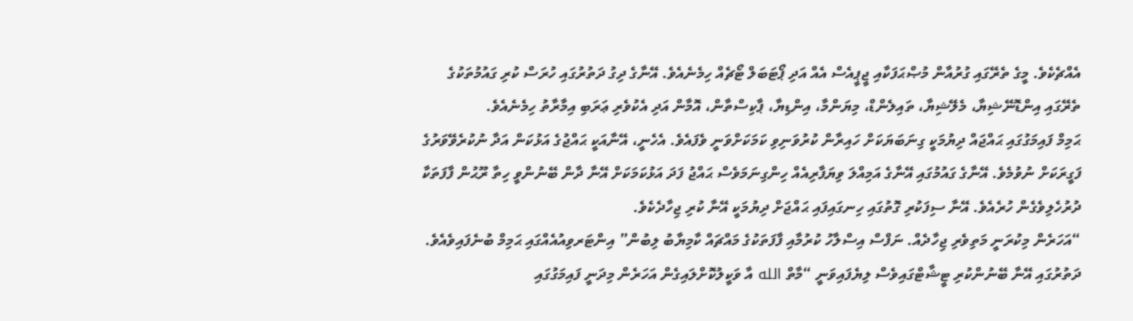އެއްޗެކެވެ. މީގެ ތެރޭގައި ގުރުއާން މުޞްޙަފަކާއި ޖީޕީއެސް އެއް އަދި ޕޯޓަބަލް ޓޯޗެއް ހިމެނެއެވެ. އޭނާގެ ދިގު ދަތުރުގައި ހުރަސް ކުރި ގައުމުތަކުގެ ތެރޭގައި އިންޑޮނޭޝިޔާ، މެލޭޝިޔާ، ތައިލެންޑް، މިޔަންމާ، އިންޑިޔާ، ޕާކިސްތާން، އޮމާން އަދި އެކުވެރި ޢަރަބި އިމާރާތު ހިމެނެއެވެ.
ޙަމިމް ފައިމަގުގައި ޙައްޖައް ދިޔުމަކީ ގިނަބަޔަކަށް ހައިރާން ކުރުވަނިވި ކަމަކަށްވަނީ ވެފައެވެ. އެހެނީ، އޭނާއަކީ ޙައްޖުގެ އަޅުކަން އަދާ ނުކުރެވޭވަރުގެ ފަގީރަކަށް ނުވުމެވެ. އޭނާގެ ގައުމުގައި އޭނާގެ އަމިއްލަ ވިޔަފާރިއެއް ހިންގިނަމަވެސް ޙައްޖު ފަދަ އަޅުކަމަކަށް އޭނާ ދާން ބޭނުންވީ ހިތާ ރޫޙުން ފާފަތަކާ ދުރުހެލިވެގެން ހުރެއެވެ. އޭނާ ސިފަކުރި ގޮތުގައި ހިނގައިފައި ޙައްޖަށް ދިޔުމަކީ އޭނާ ކުރި ޖިހާދެކެވެ.
“އަހަރެން މިކުރަނީ މަތިވެރި ޖިހާދެއް. ނަފްސް އިސްލާހު ކުރުމާއި ފާފަތަކުގެ މައްޗައް ކާމިޔާބު ލިބުން” އިންޓަރވިއުއެއްގައި ޙަމިމް ބުނެފައިވެއެވެ. ދަތުރުގައި އޭނާ ބޭނުންކުރި ޓީޝާޓްގައިވެސް ލިޔެފައިވަނީ “މާތް الله އާ ވަކީލުކޮށްލައިގެން އަހަރެން މިދަނީ ފައިމަގުގައި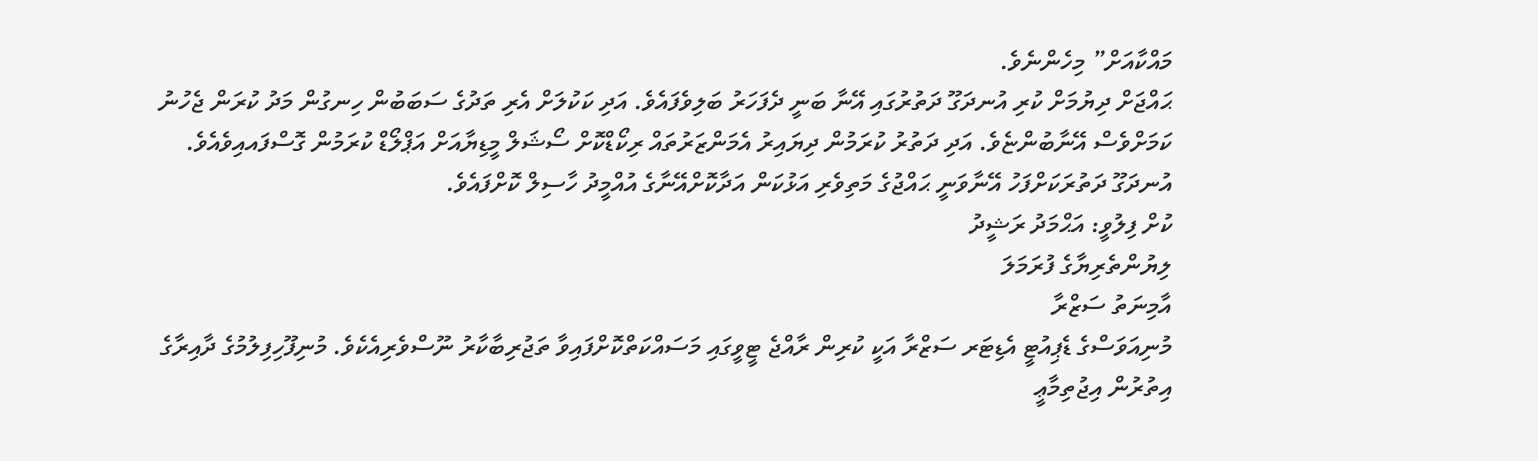މައްކާއަށް” މިހެންނެވެ.
ޙައްޖަށް ދިޔުމަށް ކުރި އުނދަގޫ ދަތުރުގައި އޭނާ ބަނީ ދެފަހަރު ބަލިވެފައެވެ. އަދި ކަކުލަށް އެރި ތަދުގެ ސަބަބުން ހިނގުން މަދު ކުރަން ޖެހުނު ކަމަށްވެސް އޭނާބުންޏެވެ. އަދި ދަތުރު ކުރަމުން ދިޔައިރު އެމަންޒަރުތައް ރިކޯޑްކޮށް ސޯޝަލް މީޑިޔާއަށް އަޕްލޯޑް ކުރަމުން ގޮސްފައއިވެއެވެ.
އުނދަގޫ ދަތުރަކަށްފަހު އޭނާވަނީ ޙައްޖުގެ މަތިވެރި އަޅުކަން އަދާކޮށްއޭނާގެ އުއްމީދު ހާސިލް ކޮށްފައެވެ.
ކުށް ފިލުވީ: އަޙްމަދު ރަޝީދު
ލިޔުންތެރިޔާގެ ފުރަމަލަ
އާމިނަތު ސަޒްރާ
މުނިއަވަސްގެ ޑެޕިއުޓީ އެޑިޓަރ ސަޒްރާ އަކީ ކުރިން ރާއްޖެ ޓީވީގައި މަސައްކަތްކޮށްފައިވާ ތަޖުރިބާކާރު ނޫސްވެރިއެކެވެ. މުނިފޫހިފިލުމުގެ ދާއިރާގެ އިތުރުން އިޖުތިމާޢީ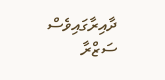ދާއިރާގައިވެސް ސަޒްރާ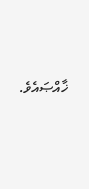ޚާއްޞައެވެ.